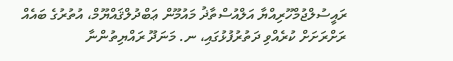ރައީސުލްޖުމްހޫރިއްޔާ އަލްއުސްތާޛު މައުމޫން ޢަބްދުލްޤައްޔޫމް، އުތުރުގެ ބައެއް ރަށްރަށަށް ކުރެއްވި ދަތުރުފުޅުގައި، ނ. މަނަދޫ ރައްޔިތުންނާ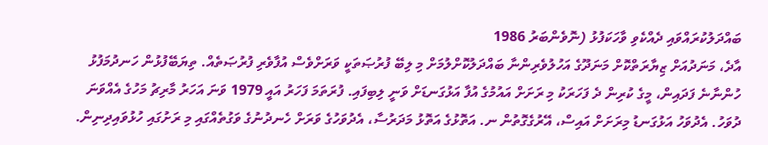ބައްދަލުކުރައްވައި ދެއްކެވި ވާހަކަފުޅު (ނޮވެންބަރު 1986
އާދެ، މަނަދުއަށް ޒިޔާރަތްކޮށް މަނަދޫގެ އަހުލުވެރިންނާ ބައްދަލުކޮށްލުމަށް މި ލިބޭ ފުރުޞަތަކީ ވަރަށްވެސް އުފާވެރި ފުރުޞަތެއް. ތިޔަބޭފުޅުން ހަނދުމަފުޅު ހުންނާނެ ފަދައިން، މީގެ ކުރިން ދެ ފަހަރަކު މި ރަށަށް އައުމުގެ އުފާ އަޅުގަނޑަށް ވަނީ ލިބިފައި. ފުރަތަމަ ފަހަރު އައީ 1979 ވަނަ އަހަރު މާރިޗު މަހުގެ އެއްވަނަ ދުވަހު. އެދުވަހު އަޅުގަނޑު މިރަށަށް އައިސް، އޭރުގެގޮތުން ނ. އަތޮޅުގެ އަތޮޅު މަދަރުސާ، އެދުވަހުގެ ވަރަށް ހެނދުނުގެ ވަގުތެއްގައި މި ރަށުގައި ހުޅުވައިދިނިން.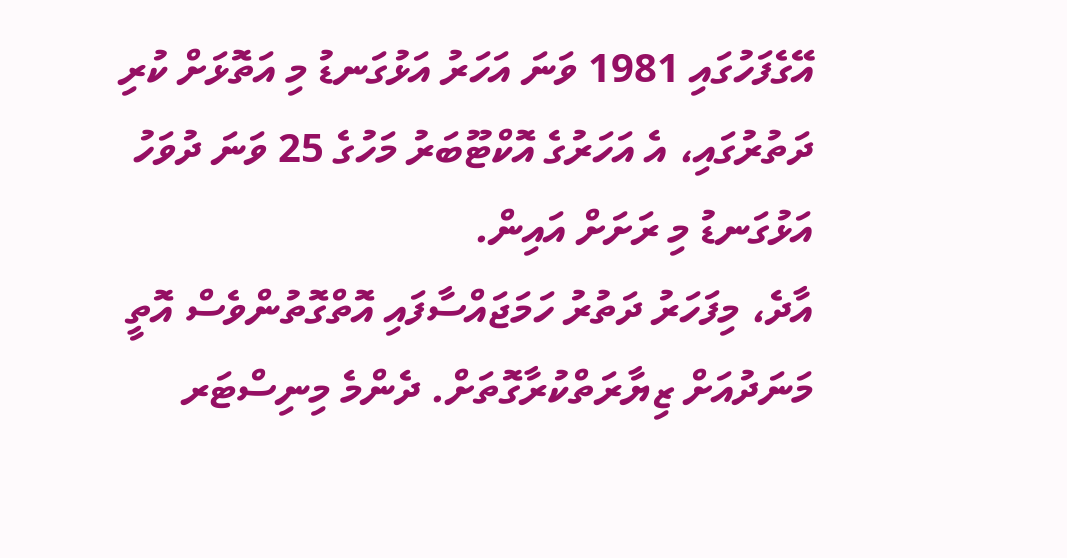އޭގެފަހުގައި 1981 ވަނަ އަހަރު އަޅުގަނޑު މި އަތޮޅަށް ކުރި ދަތުރުގައި، އެ އަހަރުގެ އޮކްޓޫބަރު މަހުގެ 25 ވަނަ ދުވަހު އަޅުގަނޑު މި ރަށަށް އައިން.
އާދެ، މިފަހަރު ދަތުރު ހަމަޖައްސާފައި އޮތްގޮތުންވެސް އޮތީ މަނަދުއަށް ޒިޔާރަތްކުރާގޮތަށް. ދެންމެ މިނިސްޓަރ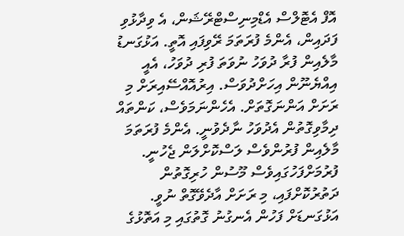އޮފް އެޓޮލްސް އެޑްމިނިސްޓްރޭޝަން، އެ ވިދާޅުވި ފަދައިން، އެންމެ ފުރަތަމަ ރޭވިފައި އޮތީ. އަޅުގަނޑު މާލެއިން ފުރާ ދުވަހު ނުވަތަ ފުރި ދުވަހު، އެއީ އިއްޔެނޫން އިހަށްދުވަސް. އިރުއޮއްސޭއިރަށް މި ރަށަށް އަންނަގޮތަށް. އެހެންނަމަވެސް، ކަންތައް ދިމާވިގޮތުން އެދުވަހު ނާދެވުނީ. އެންމެ ފުރަތަމަ މާލެއިން ފުރުންވެސް ލަސްކޮށްލަން ޖެހުނީ. ފުރުމަށްފަހުގައިވެސް މޫސުން ހުރިގޮތުން ދަތުރުކޮށްފައި، މި ރަށަށް އާދެވޭގޮތް ނުވީ. އަޅުގަނޑަށް ފަހުން އެނގުނު ގޮތުގައި މި އަތޮޅުގެ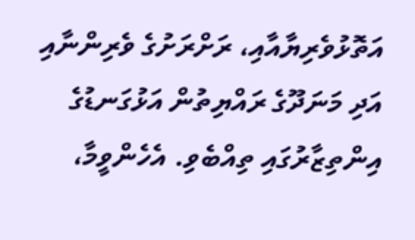އަތޮޅުވެރިޔާއާއި، ރަށްރަށުގެ ވެރިންނާއި އަދި މަނަދޫގެ ރައްޔިތުން އަޅުގަނޑުގެ އިންތިޒާރުގައި ތިއްބެވި. އެހެންވީމާ،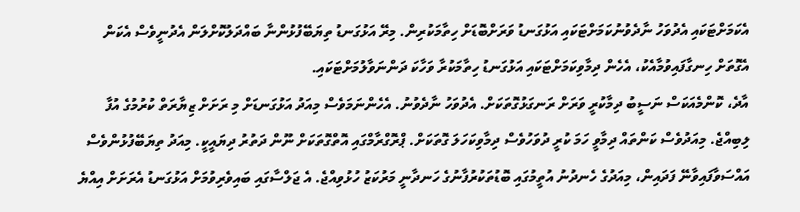އެކަމަށްޓަކައި އެދުވަހު ނާދެވުނުކަމަށްޓަކައި އަޅުގަނޑު ވަރަށްބޮޑަށް ހިތާމަކުރިން. މިރޭ އަޅުގަނޑު ތިޔަބޭފުޅުންނާ ބައްދަލުކޮށްލަން އެދުނީވެސް އެކަން އެގޮތަށް ހިނގާފައިވުމާއެކު، އެހެން ދިމާވިކަމަށްޓަކައި އަޅުގަނޑު ހިތާމަކުރާ ވަހާކަ ދަންނަވާލުމަށްޓަކައި.
އާދެ، ކޮންމެއަކަސް ނަސީބު ދިމާކުރީ ވަރަށް ރަނގަޅުގޮތަކަށް. އެދުވަހު ނާދެވުނު. އެހެންނަމަވެސް މިއަދު އަޅުގަނޑަށް މި ރަށަށް ޒިޔާރަތް ކުރުމުގެ އުފާ ލިބިއްޖެ. މިއަދުވެސް ކަންތައް ދިމާވީ ހަމަ ކުރީ ދުވަހުވެސް ދިމާވިކަހަލަ ގޮތަކަށް. ޕްރޮގްރާމްގައި އޮތްގޮތަކަށް ނޫން ދަތުރު ދިޔައީކީ. މިއަދު ތިޔަބޭފުޅުންވެސް އައްސަވާފައިވާނޭ ފަދައިން، މިއަދުގެ ހެނދުނު އުތީމުގައި ބޮޑުތަކުރުފާނުގެ ހަނދާނީ މަރުކަޒު ހުޅުވިއްޖެ. އެ ޖަލްސާގައި ބައިވެރިވުމަށް އަޅުގަނޑު އެރަށަށް އިއްޔެ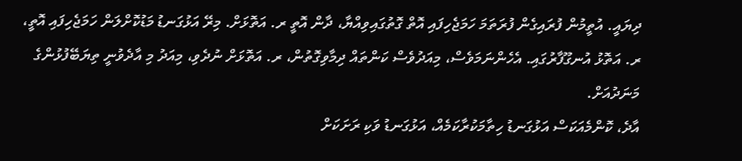ދިޔައީ. އުތީމުން ފުރައިގެން ފުރަތަމަ ހަމަޖެހިފައި އޮތް ގޮތުގައިވިއްޔާ، ދާން އޮތީ ރ. އަތޮޅަށް. މިރޭ އަޅުގަނޑު މަޑުކޮށްލަން ހަމަޖެހިފައި އޮތީ، ރ. އަތޮޅު އުނގޫފާރުގައި. އެހެންނަމަވެސް، މިއަދުވެސް ކަންތައް ދިމާވިގޮތުން، ރ. އަތޮޅަށް ނުދެވި، މިއަދު މި އާދެވުނީ ތިޔަބޭފުޅުންގެ މަނަދުއަށް.
އާދެ، ކޮންމެއަކަސް އަޅުގަނޑު ހިތާމަކުރާކަމެއް، އަޅުގަނޑު ވަކި ރަށަކަށް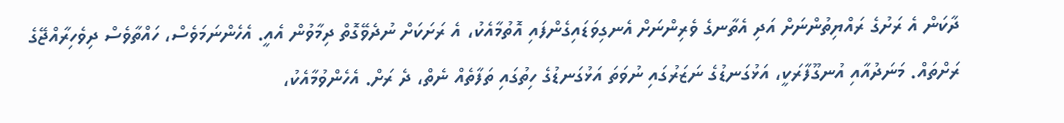ދާކަން އެ ރަށުގެ ރައްޔިތުންނަށް އަދި އެތާނގެ ވެރިންނަށް އެނގިވަޑައިގެންފައި އޮތުމާއެކު، އެ ރަށަކަށް ނުދެވޭގޮތް ދިމާވުން އެއީ. އެހެންނަމަވެސް، ހައްތާވެސް ދިވެހިރާއްޖޭގެ ރަށްތައް. މަނަދުއާއި އުނގޫފާރަކީ، އަޅުގަނޑުގެ ނަޒަރުގައި ނުވަތަ އަޅުގަނޑުގެ ހިތުގައި ތަފާތެއް ނެތް، ދެ ރަށް. އެހެންވުމާއެކު،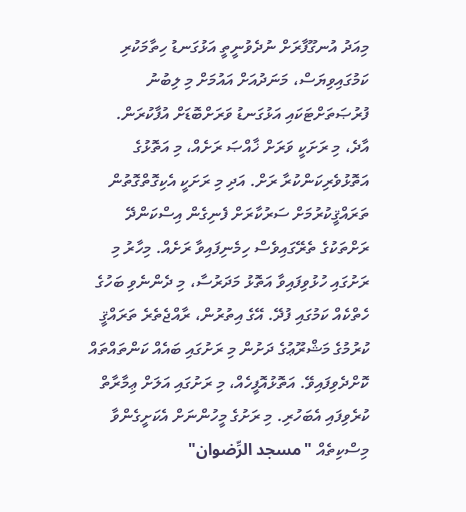މިއަދު އުނގޫފާރަށް ނުދެވުނީތީ އަޅުގަނޑު ހިތާމަކުރި ކަމުގައިވިޔަސް، މަނަދުއަށް އައުމަށް މި ލިބުނު ފުރުޞަތަށްޓަކައި އަޅުގަނޑު ވަރަށްބޮޑަށް އުފާކުރަން.
އާދެ، މި ރަށަކީ ވަރަށް ޚާއްޞަ ރަށެއް، މި އަތޮޅުގެ އަތޮޅުވެރިކަންކުރާ ރަށް. އަދި މި ރަށަކީ އެކިގޮތްގޮތުން ތަރައްޤީކުރުމަށް ސަރުކާރަށް ފެނިގެން އިސްކަންދޭ ރަށްތަކުގެ ތެރޭގައިވެސް ހިމެނިފައިވާ ރަށެއް. މިހާރު މި ރަށުގައި ހުޅުވިފައިވާ އަތޮޅު މަދަރުސާ، މި ދެންނެވި ބަހުގެ ހެތްކެއް ކަމުގައި ފުދޭ. އޭގެ އިތުރުން، ރާއްޖެތެރެ ތަރައްޤީ ކުރުމުގެ މަޝްރޫޢުގެ ދަށުން މި ރަށުގައި ބައެއް ކަންތައްތައް ކޮށްދެވިފައިވޭ. އަތޮޅުއޮފީހެއް، މި ރަށުގައި އަލަށް ޢިމާރާތް ކުރެވިފައި އެބަހުރި. މި ރަށުގެ މީހުންނަށް އެކަށީގެންވާ މިސްކިތެއް "مسجد الرِّضوان"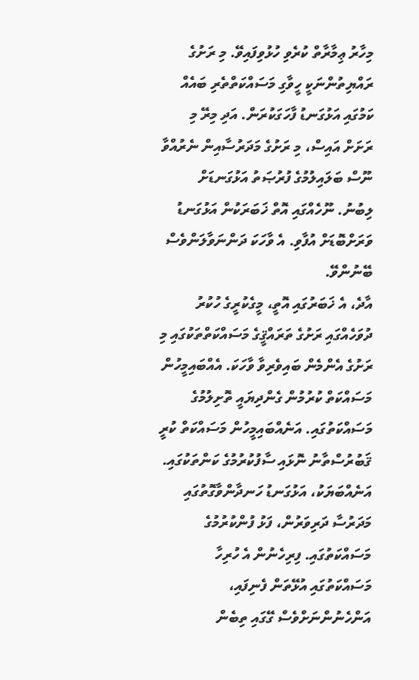މިހާރު ޢިމާރާތް ކުރެވި ހުޅުވިފައިވޭ. މި ރަށުގެ ރައްޔިތުންނަކީ ހީވާގި މަސައްކަތްތެރި ބައެއް ކަމުގައި އަޅުގަނޑު ފާހަގަކުރަން. އަދި މިރޭ މި ރަށަށް އައިސް، މި ރަށުގެ މަދަރުސާއިން ނެރުއްވާ ނޫސް ބަލައިލުމުގެ ފުރުޞަތު އަޅުގަނޑަށް ލިބުނު. ނޫހެއްގައި އޮތް ޚަބަރަކުން އަޅުގަނޑު ވަރަށްބޮޑަށް އުފާވި. އެ ވާހަކަ ދަންނަވާލަންވެސް ބޭނުންވޭ.
އާދެ، އެ ޚަބަރުގައި އޮތީ، މީގެކުރީގެ ހުކުރު ދުވަހެއްގައި ރަށުގެ ތަރައްޤީގެ މަސައްކަތްތަކުގައި މި ރަށުގެ އެންމެން ބައިވެރިވާ ވާހަކަ. އެއްބައިމީހުން މަސައްކަތް ކުރުމުން ގެންދިޔައީ ތޮށިލުމުގެ މަސައްކަތުގައި. އަނެއްބައިމީހުން މަސައްކަތް ކުރީ ޤަބުރުސްތާނު ނޮޅައި ސާފުކުރުމުގެ ކަންތަކުގައި. އަނެއްބަޔަކު، އަޅުގަނޑު ހަނދާންވާގޮތުގައި މަދަރުސާ ދަރިވަރުން، ފަޅު ފުންކުރުމުގެ މަސައްކަތުގައި. ފިރިހެނުން އެ ހުރިހާ މަސައްކަތުގައި އުޅޭތަން ފެނިފައި، އަންހެނުންނަށްވެސް ގޭގައި ތިބެން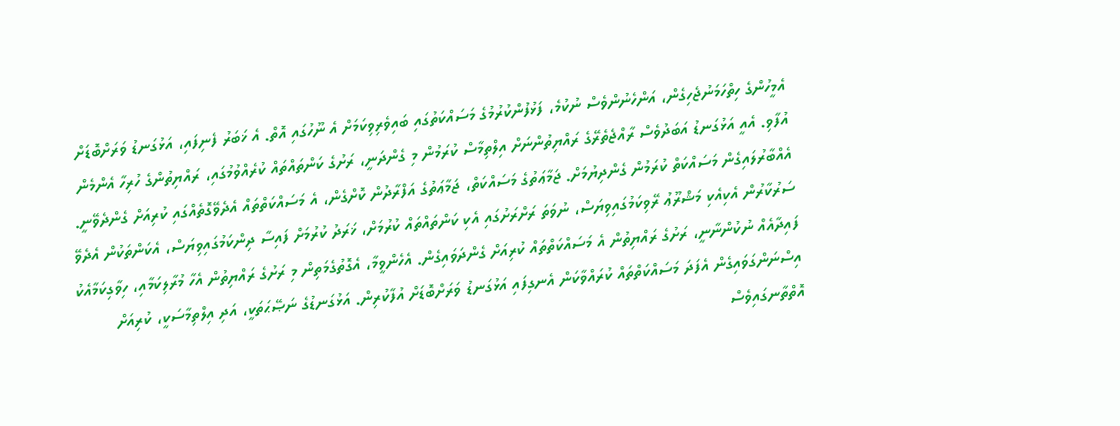އެމީހުންގެ ހިތްހަމަނުޖެހިގެން، އަންހެނުންވެސް ނުކުމެ، ފަޅުފުންކުރުމުގެ މަސައްކަތުގައި ބައިވެރިވިކަމަށް އެ ނޫހުގައި އޮތް. އެ ޚަބަރު ފެނިފައި، އަޅުގަނޑު ވަރަށްބޮޑަށް އުފާވި. އެއީ އަޅުގަނޑު އަބަދުވެސް ރާއްޖެތެރޭގެ ރައްޔިތުންނަށް އިލްތިމާސް ކުރަމުން މި ގެންދަނީ، ރަށުގެ ކަންތައްތައް ކުރެއްވުމުގައި، ރައްޔިތުންގެ ހުރިހާ އެންމެން އެއްބާރުލައިގެން މަސައްކަތް ކުރަމުން ގެންދިޔުމަށް. ޖަމާޢަތުގެ މަސައްކަތް، ޖަމާޢަތުގެ އަފްރާދުން ކޮށްގެން، އެ މަސައްކަތްތައް އެދެވޭގޮތެއްގައި ކުރިއަށް ގެންދެވޭނީ. ސަރުކާރުން އެކިއެކި މަޝްރޫޢު ރޭވިކަމުގައިވިޔަސް، ނުވަތަ ރަށްރަށުގައި އެކި ކަންތައްތައް ކުރުމަށް، ޚަރަދު ކުރުމަށް ފައިސާ ދިންކަމުގައިވިޔަސް، އެކަންތަކުން އެދެވޭ ފައިދާއެއް ނުކުންނާނީ، ރަށުގެ ރައްޔިތުން އެ މަސައްކަތްތައް ކުރިއަށް ގެންދަވައިގެން. އެހެންވީމާ، އެގޮތުގެމަތިން މި ރަށުގެ ރައްޔިތުން އެހާ މުރާލިކަމާއި، ހިވާގިކަމާއެކު އިސްނަންގަވައިގެން އެފަދަ މަސައްކަތްތައް ކުރައްވާކަން އެނގިފައި އަޅުގަނޑު ވަރަށްބޮޑަށް އުފާކުރިން. އަޅުގަނޑުގެ ނަޞޭޙަތަކީ، އަދި އިލްތިމާސަކީ، ކުރިއަށް އޮތްތާނގައިވެސް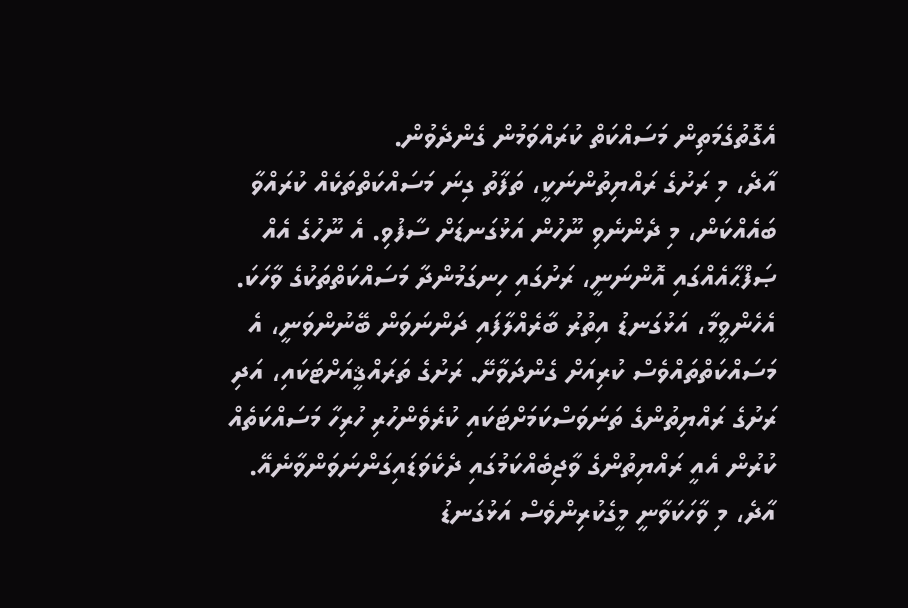އެގޮތުގެމަތިން މަސައްކަތް ކުރައްވަމުން ގެންދެވުން.
އާދެ، މި ރަށުގެ ރައްޔިތުންނަކީ، ތަފާތު ގިނަ މަސައްކަތްތަކެއް ކުރައްވާ ބައެއްކަން، މި ދެންނެވި ނޫހުން އަޅުގަނޑަށް ސާފުވި. އެ ނޫހުގެ އެއް ޞަފްޙާއެއްގައި އޮންނަނީ، ރަށުގައި ހިނގަމުންދާ މަސައްކަތްތަކުގެ ވާހަކަ. އެހެންވީމާ، އަޅުގަނޑު އިތުރު ބާރެއްލާފައި ދަންނަވަން ބޭނުންވަނީ، އެ މަސައްކަތްތައްވެސް ކުރިއަށް ގެންދަވާށޭ. ރަށުގެ ތަރައްޤީއަށްޓަކައި، އަދި ރަށުގެ ރައްޔިތުންގެ ތަނަވަސްކަމަށްޓަކައި ކުރެވެންހުރި ހުރިހާ މަސައްކަތެއް ކުރުން އެއީ ރައްޔިތުންގެ ވާޖިބެއްކަމުގައި ދެކެވަޑައިގަންނަވަންވާނެއޭ.
އާދެ، މި ވާހަކަވާނީ މީގެކުރިންވެސް އަޅުގަނޑު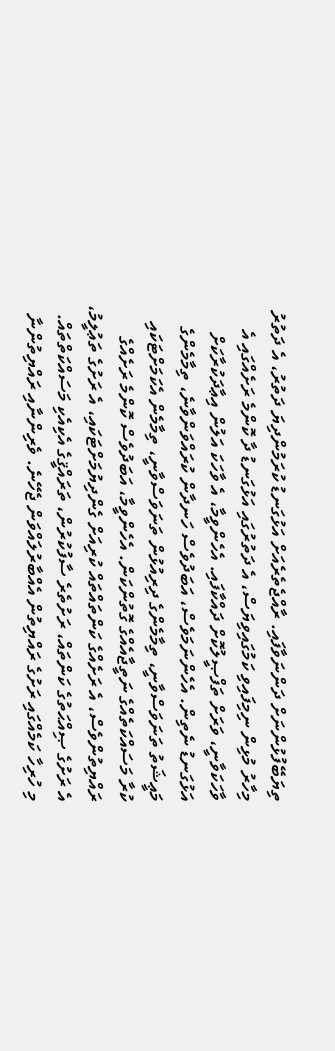ތިޔަބޭފުޅުންނަށް ދަންނަވާފައި. ރާއްޖެތެރެއަށް އަޅުގަނޑު ކުރަމުންދިޔަ ދަތުރު، އެ ދަތުރު މިހާރު މުޅިން ނިމިފައިވި ކަމުގައިވިޔަސް، އެ ދަތުރުގައި އަޅުގަނޑު ދާ ކޮންމެ ރަށެއްގައި އެ ވާހަކަވާނީ، ވަރަށް ތަފްޞީލުކޮށް ދައްކާފައި. އެހެންވީމާ، އެ ވާހަކަ އަލުން އިޢާދަކުރާކަށް އަޅުގަނޑު ނެތިން. އެހެންނަމަވެސް، އަބަދުވެސް ހަނދާން ކުރައްވަންވާނެ، ތިމާމެންގެ މަޢީޝަތު ތަނަވަސްވާނީ، ތިމާމެންގެ ދިރިއުޅުން ތަނަވަސްވާނީ، ތިމާމެން އެކަމަށްޓަކައި ކުރާ މަސައްކަތެއްގެ ނަތީޖާއެއްގެ ގޮތުންކަން. އެހެންވީމާ، އަބަދުވެސް ކޮންމެ ރަށެއްގެ ރައްޔިތުންވެސް، އެ ރަށެއްގެ ކަންތައްތައް ކުރިއަށް ގެންދިޔުމަށްޓަކައި، އެ ރަށުގެ ތަޢުލީމު، އެ ރަށުގެ ޞިއްޙަތުގެ ކަންތައް، ރަށުތެރެ ސާފުކުރުން، ތަރައްޤީގެ އެކިއެކި މަސައްކަތްތައް. މި ހުރިހާ ކަމެއްގައި ރަށުގެ ރައްޔިތުން އެއްބާރުލައްވަން ޖެހޭނެ. ވެރިންނާއި ރައްޔިތުންނާ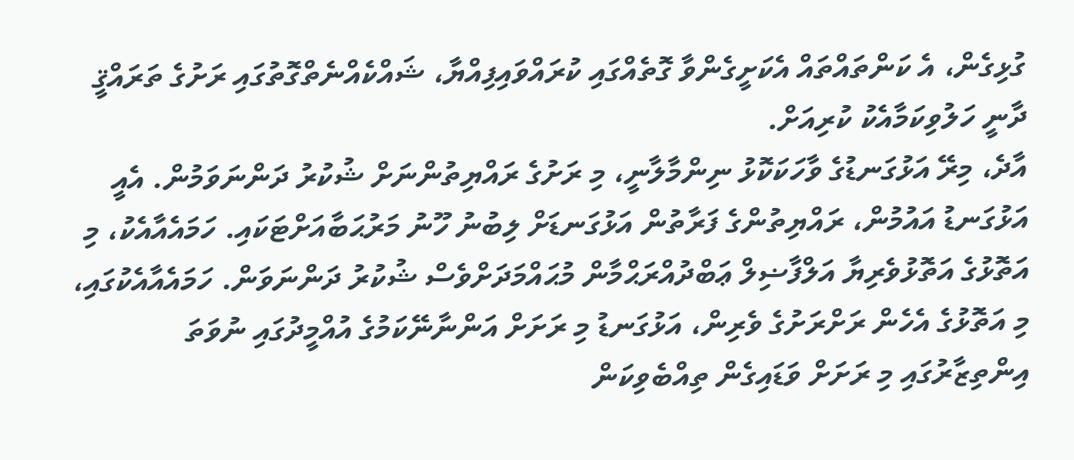ގުޅިގެން، އެ ކަންތައްތައް އެކަށީގެންވާ ގޮތެއްގައި ކުރައްވައިފިއްޔާ، ޝައްކެއްނެތްގޮތުގައި ރަށުގެ ތަރައްޤީ ދާނީ ހަލުވިކަމާއެކު ކުރިއަށް.
އާދެ، މިރޭ އަޅުގަނޑުގެ ވާހަކަކޮޅު ނިންމާލާނީ، މި ރަށުގެ ރައްޔިތުންނަށް ޝުކުރު ދަންނަވަމުން. އެއީ އަޅުގަނޑު އައުމުން، ރައްޔިތުންގެ ފަރާތުން އަޅުގަނޑަށް ލިބުނު ހޫނު މަރުޙަބާއަށްޓަކައި. ހަމައެއާއެކު، މި އަތޮޅުގެ އަތޮޅުވެރިޔާ އަލްފާޟިލް ޢަބްދުއްރަޙްމާން މުޙައްމަދަށްވެސް ޝުކުރު ދަންނަވަން. ހަމައެއާއެކުގައި، މި އަތޮޅުގެ އެހެން ރަށްރަށުގެ ވެރިން، އަޅުގަނޑު މި ރަށަށް އަންނާނޭކަމުގެ އުއްމީދުގައި ނުވަތަ އިންތިޒާރުގައި މި ރަށަށް ވަޑައިގެން ތިއްބެވިކަން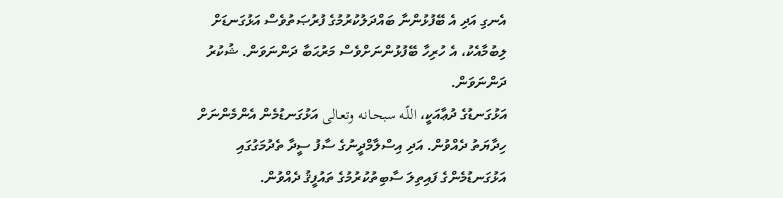އެނގި އަދި އެ ބޭފުޅުންނާ ބައްދަލުކުރުމުގެ ފުރުޞަތުވެސް އަޅުގަނޑަށް ލިބުމާއެކު، އެ ހުރިހާ ބޭފުޅުންނަށްވެސް މަރުޙަބާ ދަންނަވަން. ޝުކުރު ދަންނަވަން.
އަޅުގަނޑުގެ ދުޢާއަކީ، اللّـه سبحـانـه وتعـالى އަޅުގަނޑުމެން އެންމެންނަށް ހިދާޔަތު ދެއްވުން. އަދި އިސްލާމްދީނުގެ ސާފު ސީދާ ތެދުމަގުގައި އަޅުގަނޑުމެންގެ ފައިތިލަ ސާބިތުކުރުމުގެ ތައުފީޤު ދެއްވުން.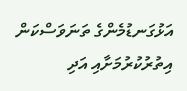އަޅުގަނޑުމެންގެ ތަނަވަސްކަން އިތުރުކުރުމަށާއި އަދި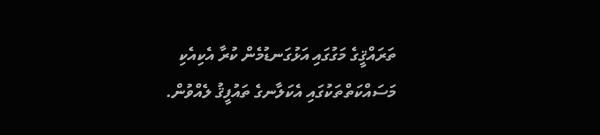ތަރައްޤީގެ މަގުގައި އަޅުގަނޑުމެން ކުރާ އެކިއެކި މަސައްކަތްތަކުގައި އެކަލާނގެ ތައުފީޤު ލެއްވުން.